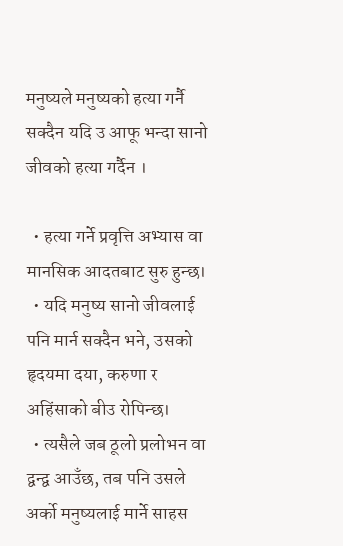मनुष्यले मनुष्यको हत्या गर्नै सक्दैन यदि उ आफू भन्दा सानो जीवको हत्या गर्दैन ।

  • हत्या गर्ने प्रवृत्ति अभ्यास वा मानसिक आदतबाट सुरु हुन्छ।
  • यदि मनुष्य सानो जीवलाई पनि मार्न सक्दैन भने, उसको हृदयमा दया, करुणा र अहिंसाको बीउ रोपिन्छ।
  • त्यसैले जब ठूलो प्रलोभन वा द्वन्द्व आउँछ, तब पनि उसले अर्को मनुष्यलाई मार्ने साहस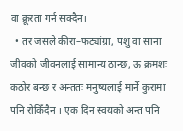वा क्रूरता गर्न सक्दैन।
  • तर जसले कीरा–फट्यांग्रा, पशु वा साना जीवको जीवनलाई सामान्य ठान्छ, ऊ क्रमशः कठोर बन्छ र अन्ततः मनुष्यलाई मार्ने कुरामा पनि रोकिँदैन । एक दिन स्वयको अन्त पनि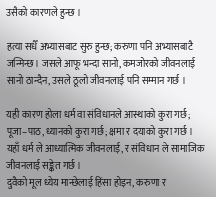उसैको कारणले हुन्छ ।

हत्या सधैँ अभ्यासबाट सुरु हुन्छ; करुणा पनि अभ्यासबाटै जन्मिन्छ। जसले आफू भन्दा सानो, कमजोरको जीवनलाई सानो ठान्दैन, उसले ठूलो जीवनलाई पनि सम्मान गर्छ ।

यही कारण होला धर्म वा संविधानले आस्थाको कुरा गर्छ; पूजा–पाठ, ध्यानको कुरा गर्छ; क्षमा र दयाको कुरा गर्छ ।
यहाँ धर्म ले आध्यात्मिक जीवनलाई, र संविधान ले सामाजिक जीवनलाई सङ्केत गर्छ ।
दुवैको मूल ध्येय मान्छेलाई हिंसा होइन, करुणा र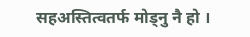सहअस्तित्वतर्फ मोड्नु नै हो ।